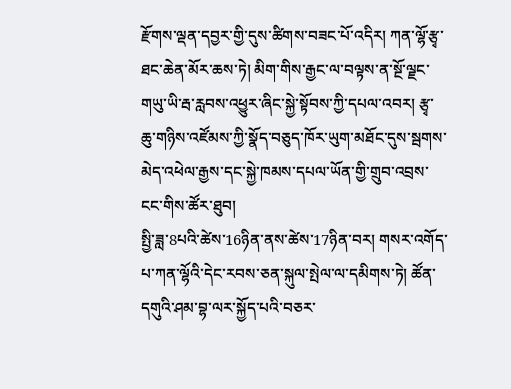རྫོགས་ལྡན་དབྱར་གྱི་དུས་ཚིགས་བཟང་པོ་འདིར། ཀན་ལྷོ་རྩྭ་ཐང་ཆེན་མོར་ཆས་ཏེ། མིག་གིས་རྒྱང་ལ་བལྟས་ན་སྔོ་ལྗང་གཡུ་ཡི་རྦ་རླབས་འཕྱུར་ཞིང་སྐྱེ་སྟོབས་ཀྱི་དཔལ་འབར། རྩྭ་ཆུ་གཉིས་འཛོམས་ཀྱི་སྣོད་བཅུད་ཁོར་ཡུག་མཐོང་དུས་སྦགས་མེད་འཕེལ་རྒྱས་དང་སྐྱེ་ཁམས་དཔལ་ཡོན་གྱི་གྲུབ་འབྲས་ངང་གིས་ཚོར་ཐུབ།
སྤྱི་ཟླ་8པའི་ཚེས་16ཉིན་ནས་ཚེས་17ཉིན་བར། གསར་འགོད་པ་ཀན་ལྷོའི་དེང་རབས་ཅན་སྐུལ་སྤེལ་ལ་དམིགས་ཏེ། ཚོན་དགུའི་ཤམ་བྷ་ལར་སྐྱོད་པའི་བཅར་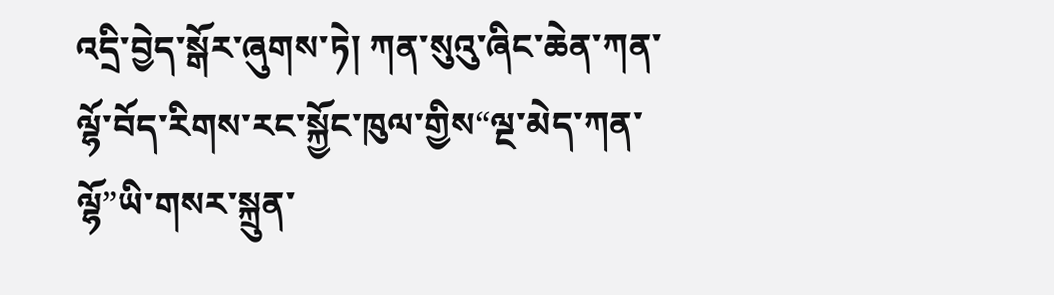འདྲི་བྱེད་སྒོར་ཞུགས་ཏེ། ཀན་སུའུ་ཞིང་ཆེན་ཀན་ལྷོ་བོད་རིགས་རང་སྐྱོང་ཁུལ་གྱིས“ལྔ་མེད་ཀན་ལྷོ”ཡི་གསར་སྐྲུན་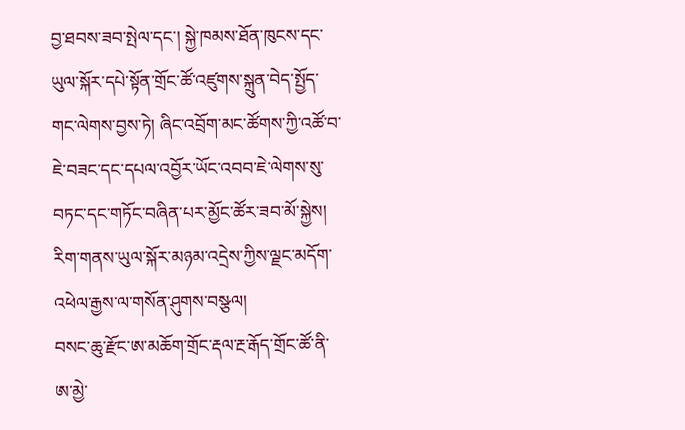བྱ་ཐབས་ཟབ་སྤེལ་དང་། སྐྱེ་ཁམས་ཐོན་ཁུངས་དང་ཡུལ་སྐོར་དཔེ་སྟོན་གྲོང་ཚོ་འཛུགས་སྐྲུན་བེད་སྤྱོད་གང་ལེགས་བྱས་ཏེ། ཞིང་འབྲོག་མང་ཚོགས་ཀྱི་འཚོ་བ་ཇེ་བཟང་དང་དཔལ་འབྱོར་ཡོང་འབབ་ཇེ་ལེགས་སུ་བཏང་དང་གཏོང་བཞིན་པར་མྱོང་ཚོར་ཟབ་མོ་སྐྱེས།
རིག་གནས་ཡུལ་སྐོར་མཉམ་འདྲེས་ཀྱིས་ལྗང་མདོག་འཕེལ་རྒྱས་ལ་གསོན་ཤུགས་བསྩལ།
བསང་ཆུ་རྫོང་ཨ་མཆོག་གྲོང་རྡལ་རྔ་རྒོད་གྲོང་ཚོ་ནི་ཨ་མྱེ་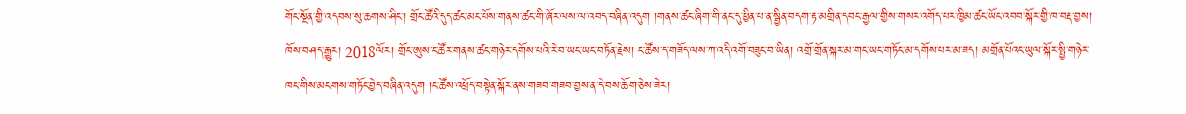གོང་སྔོན་གྱི་འདབས་སུ་ཆགས་ཤིང་། གྲོང་ཚོའི་དུད་ཚང་མང་པོས་གནས་ཚང་གི་ཞོར་ལས་ལ་འབད་བཞིན་འདུག །གནས་ཚང་ཞིག་གི་ནང་དུ་ཕྱིན་པ་ན་སྦྱིན་བདག་རྟ་མགྲིན་དབང་རྒྱལ་གྱིས་གསར་འགོད་པར་ཁྱིམ་ཚང་ཡོང་འབབ་སྐོར་གྱི་ཁ་བརྡ་བྱས། ཁོས་བཤད་རྒྱུར། 2018ལོར། གྲོང་ཨུས་ང་ཚོར་གནས་ཚང་གཉེར་དགོས་པའི་རེ་བ་ཡང་ཡང་བཏོན་རྗེས། ང་ཚོས་ད་གཟོད་ལས་ཀ་འདི་འགོ་བཟུང་བ་ཡིན། འགྲོ་གྲོན་སྐར་མ་གང་ཡང་གཏོང་མ་དགོས་པར་མ་ཟད། མགྲོན་པོའང་ཡུལ་སྐོར་སྤྱི་གཉེར་ཁང་གིས་མངགས་གཏོང་བྱེད་བཞིན་འདུག །ང་ཚོས་འཕྲོད་བསྟེན་སྐོར་ནས་གཟབ་གཟབ་བྱས་ན་དེ་བས་ཆོག་ཅེས་ཟེར།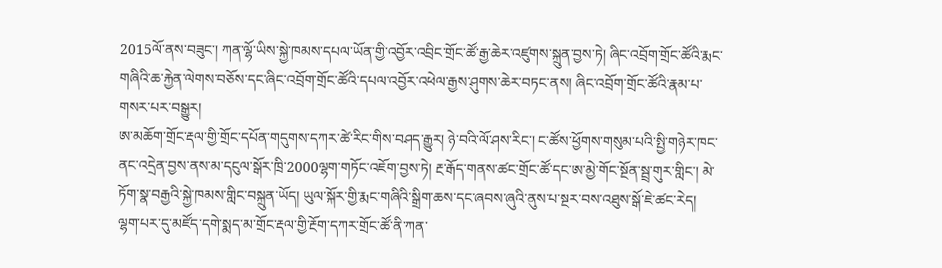2015ལོ་ནས་བཟུང་། ཀན་ལྷོ་ཡིས་སྐྱེ་ཁམས་དཔལ་ཡོན་གྱི་འབྱོར་འབྲིང་གྲོང་ཚོ་རྒྱ་ཆེར་འཛུགས་སྐྲུན་བྱས་ཏེ། ཞིང་འབྲོག་གྲོང་ཚོའི་རྨང་གཞིའི་ཆ་རྐྱེན་ལེགས་བཅོས་དང་ཞིང་འབྲོག་གྲོང་ཚོའི་དཔལ་འབྱོར་འཕེལ་རྒྱས་ཤུགས་ཆེར་བཏང་ནས། ཞིང་འབྲོག་གྲོང་ཚོའི་རྣམ་པ་གསར་པར་བསྒྱུར།
ཨ་མཆོག་གྲོང་རྡལ་གྱི་གྲོང་དཔོན་གདུགས་དཀར་ཚེ་རིང་གིས་བཤད་རྒྱུར། ཉེ་བའི་ལོ་ཤས་རིང་། ང་ཚོས་ཕྱོགས་གསུམ་པའི་སྤྱི་གཉེར་ཁང་ནང་འདྲེན་བྱས་ནས་མ་དངུལ་སྒོར་ཁྲི་2000ལྷག་གཏོང་འཇོག་བྱས་ཏེ། རྔ་རྒོད་གནས་ཚང་གྲོང་ཚོ་དང་ཨ་མྱེ་གོང་སྔོན་སྦྲ་གུར་གླིང་། མེ་ཏོག་སྣ་བརྒྱའི་སྐྱེ་ཁམས་གླིང་བསྐྲུན་ཡོད། ཡུལ་སྐོར་གྱི་རྨང་གཞིའི་སྒྲིག་ཆས་དང་ཞབས་ཞུའི་ནུས་པ་སྔར་བས་འཐུས་སྒོ་ཇེ་ཚང་རེད།
ལྷག་པར་དུ་མཛོད་དགེ་སྨད་མ་གྲོང་རྡལ་གྱི་རྔོག་དཀར་གྲོང་ཚོ་ནི་ཀན་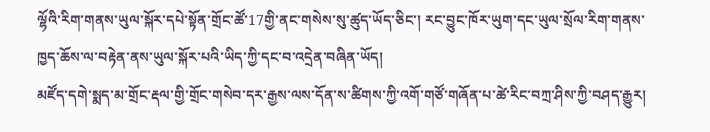ལྷོའི་རིག་གནས་ཡུལ་སྐོར་དཔེ་སྟོན་གྲོང་ཚོ་17གྱི་ནང་གསེས་སུ་ཚུད་ཡོད་ཅིང་། རང་བྱུང་ཁོར་ཡུག་དང་ཡུལ་སྲོལ་རིག་གནས་ཁྱད་ཆོས་ལ་བརྟེན་ནས་ཡུལ་སྐོར་པའི་ཡིད་ཀྱི་དང་བ་འདྲེན་བཞིན་ཡོད།
མཛོད་དགེ་སྨད་མ་གྲོང་རྡལ་གྱི་གྲོང་གསེབ་དར་རྒྱས་ལས་དོན་ས་ཚིགས་ཀྱི་འགོ་གཙོ་གཞོན་པ་ཚེ་རིང་བཀྲ་ཤིས་ཀྱི་བཤད་རྒྱུར།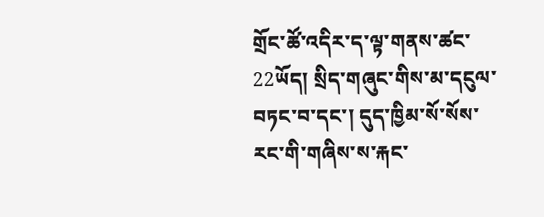གྲོང་ཚོ་འདིར་ད་ལྟ་གནས་ཚང་22ཡོད། སྲིད་གཞུང་གིས་མ་དངུལ་བཏང་བ་དང་། དུད་ཁྱིམ་སོ་སོས་རང་གི་གཞིས་ས་རྐང་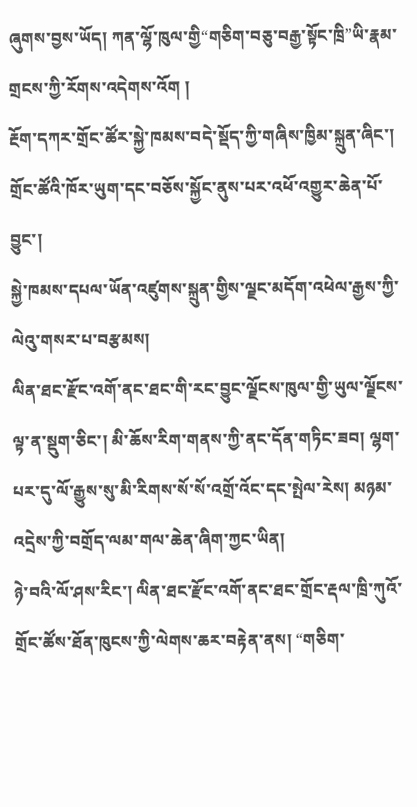ཞུགས་བྱས་ཡོད། ཀན་ལྷོ་ཁུལ་གྱི“གཅིག་བཅུ་བརྒྱ་སྟོང་ཁྲི”ཡི་རྣམ་གྲངས་ཀྱི་རོགས་འདེགས་འོག །
རྔོག་དཀར་གྲོང་ཚོར་སྐྱེ་ཁམས་བདེ་སྡོད་ཀྱི་གཞིས་ཁྱིམ་སྐྲུན་ཞིང་། གྲོང་ཚོའི་ཁོར་ཡུག་དང་བཅོས་སྐྱོང་ནུས་པར་འཕོ་འགྱུར་ཆེན་པོ་བྱུང་།
སྐྱེ་ཁམས་དཔལ་ཡོན་འཛུགས་སྐྲུན་གྱིས་ལྗང་མདོག་འཕེལ་རྒྱས་ཀྱི་ལེའུ་གསར་པ་བརྩམས།
ལིན་ཐང་རྫོང་འགོ་ནང་ཐང་གི་རང་བྱུང་ལྗོངས་ཁུལ་གྱི་ཡུལ་ལྗོངས་ལྟ་ན་སྡུག་ཅིང་། མི་ཆོས་རིག་གནས་ཀྱི་ནང་དོན་གཏིང་ཟབ། ལྷག་པར་དུ་ལོ་རྒྱུས་སུ་མི་རིགས་སོ་སོ་འགྲོ་འོང་དང་སྤེལ་རེས། མཉམ་འདྲེས་ཀྱི་བགྲོད་ལམ་གལ་ཆེན་ཞིག་ཀྱང་ཡིན།
ཉེ་བའི་ལོ་ཤས་རིང་། ལིན་ཐང་རྫོང་འགོ་ནང་ཐང་གྲོང་རྡལ་ཁྲི་ཀུའོ་གྲོང་ཚོས་ཐོན་ཁུངས་ཀྱི་ལེགས་ཆར་བརྟེན་ནས། “གཅིག་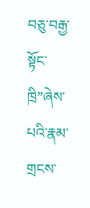བཅུ་བརྒྱ་སྟོང་ཁྲི”ཞེས་པའི་རྣམ་གྲངས་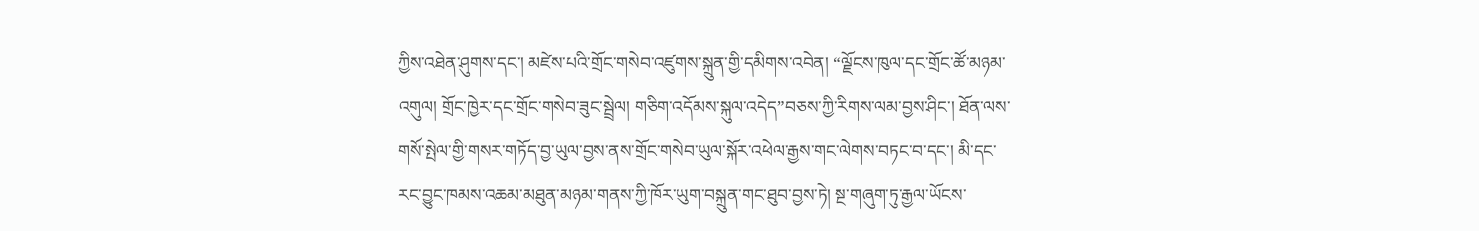ཀྱིས་འཐེན་ཤུགས་དང་། མཛེས་པའི་གྲོང་གསེབ་འཛུགས་སྐྲུན་གྱི་དམིགས་འབེན། “ལྗོངས་ཁུལ་དང་གྲོང་ཚོ་མཉམ་འགུལ། གྲོང་ཁྱེར་དང་གྲོང་གསེབ་ཟུང་སྦྲེལ། གཅིག་འདོམས་སྐུལ་འདེད”བཅས་ཀྱི་རིགས་ལམ་བྱས་ཤིང་། ཐོན་ལས་གསོ་སྤེལ་གྱི་གསར་གཏོད་བྱ་ཡུལ་བྱས་ནས་གྲོང་གསེབ་ཡུལ་སྐོར་འཕེལ་རྒྱས་གང་ལེགས་བཏང་བ་དང་། མི་དང་རང་བྱུང་ཁམས་འཆམ་མཐུན་མཉམ་གནས་ཀྱི་ཁོར་ཡུག་བསྐྲུན་གང་ཐུབ་བྱས་ཏེ། སྔ་གཞུག་ཏུ་རྒྱལ་ཡོངས་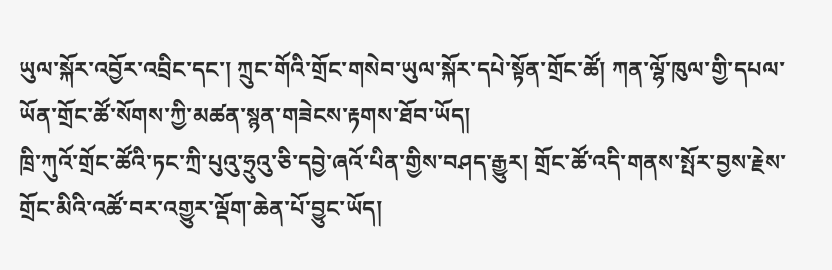ཡུལ་སྐོར་འབྱོར་འབྲིང་དང་། ཀྲུང་གོའི་གྲོང་གསེབ་ཡུལ་སྐོར་དཔེ་སྟོན་གྲོང་ཚོ། ཀན་ལྷོ་ཁུལ་གྱི་དཔལ་ཡོན་གྲོང་ཚོ་སོགས་ཀྱི་མཚན་སྙན་གཟེངས་རྟགས་ཐོབ་ཡོད།
ཁྲི་ཀུའོ་གྲོང་ཚོའི་ཏང་ཀྲི་པུའུ་ཧྲུའུ་ཅི་དབྱེ་ཞའོ་པིན་གྱིས་བཤད་རྒྱུར། གྲོང་ཚོ་འདི་གནས་སྤོར་བྱས་རྗེས་གྲོང་མིའི་འཚོ་བར་འགྱུར་ལྡོག་ཆེན་པོ་བྱུང་ཡོད།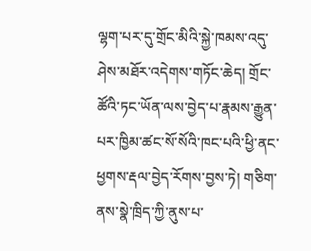ལྷག་པར་དུ་གྲོང་མིའི་སྐྱེ་ཁམས་འདུ་ཤེས་མཐོར་འདེགས་གཏོང་ཆེད། གྲོང་ཚོའི་ཏང་ཡོན་ལས་བྱེད་པ་རྣམས་རྒྱུན་པར་ཁྱིམ་ཚང་སོ་སོའི་ཁང་པའི་ཕྱི་ནང་ཕྱགས་རྡལ་བྱེད་རོགས་བྱས་ཏེ། གཅིག་ནས་སྣེ་ཁྲིད་ཀྱི་ནུས་པ་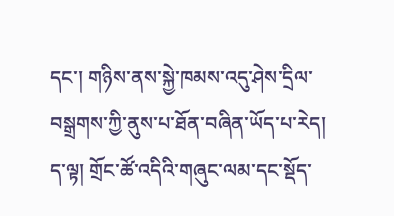དང་། གཉིས་ནས་སྐྱེ་ཁམས་འདུ་ཤེས་དྲིལ་བསྒྲགས་ཀྱི་ནུས་པ་ཐོན་བཞིན་ཡོད་པ་རེད། ད་ལྟ། གྲོང་ཚོ་འདིའི་གཞུང་ལམ་དང་སྡོད་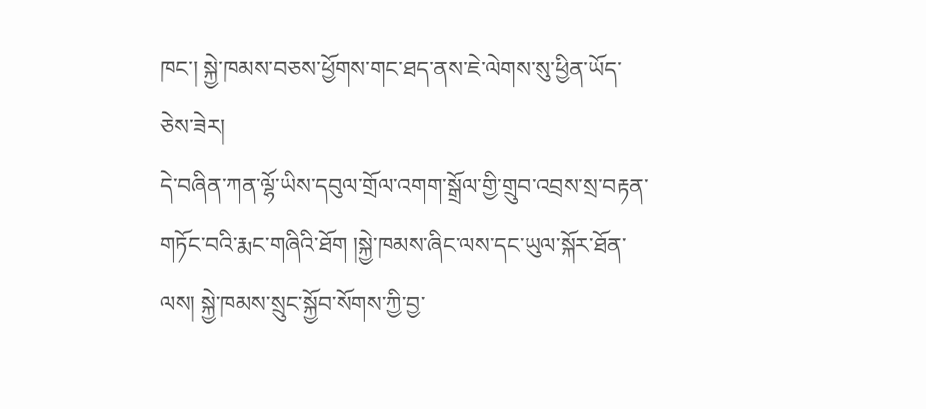ཁང་། སྐྱེ་ཁམས་བཅས་ཕྱོགས་གང་ཐད་ནས་ཇེ་ལེགས་སུ་ཕྱིན་ཡོད་ཅེས་ཟེར།
དེ་བཞིན་ཀན་ལྷོ་ཡིས་དབུལ་གྲོལ་འགག་སྒྲོལ་གྱི་གྲུབ་འབྲས་སྲ་བརྟན་གཏོང་བའི་རྨང་གཞིའི་ཐོག །སྐྱེ་ཁམས་ཞིང་ལས་དང་ཡུལ་སྐོར་ཐོན་ལས། སྐྱེ་ཁམས་སྲུང་སྐྱོབ་སོགས་ཀྱི་བྱ་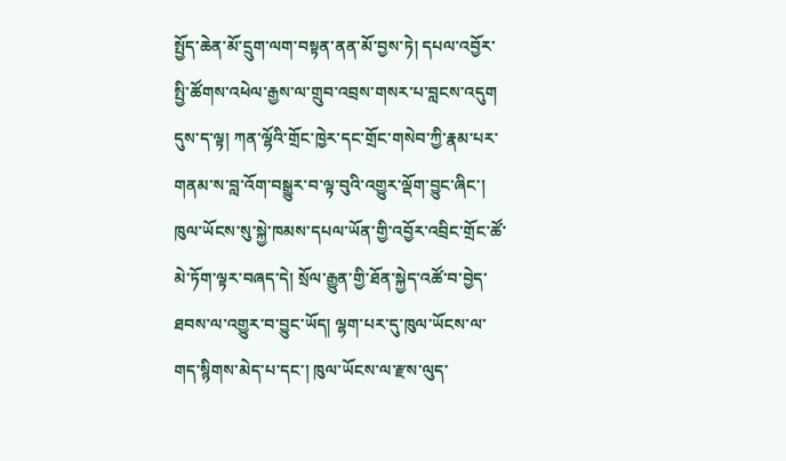སྤྱོད་ཆེན་མོ་དྲུག་ལག་བསྟན་ནན་མོ་བྱས་ཏེ། དཔལ་འབྱོར་སྤྱི་ཚོགས་འཕེལ་རྒྱས་ལ་གྲུབ་འབྲས་གསར་པ་བླངས་འདུག
དུས་ད་ལྟ། ཀན་ལྷོའི་གྲོང་ཁྱེར་དང་གྲོང་གསེབ་ཀྱི་རྣམ་པར་གནམ་ས་བླ་འོག་བསྒྱུར་བ་ལྟ་བུའི་འགྱུར་ལྡོག་བྱུང་ཞིང་། ཁུལ་ཡོངས་སུ་སྐྱེ་ཁམས་དཔལ་ཡོན་གྱི་འབྱོར་འབྲིང་གྲོང་ཚོ་མེ་ཏོག་ལྟར་བཞད་དེ། སྲོལ་རྒྱུན་གྱི་ཐོན་སྐྱེད་འཚོ་བ་བྱེད་ཐབས་ལ་འགྱུར་བ་བྱུང་ཡོད། ལྷག་པར་དུ་ཁུལ་ཡོངས་ལ་གད་སྙིགས་མེད་པ་དང་། ཁུལ་ཡོངས་ལ་རྫས་ལུད་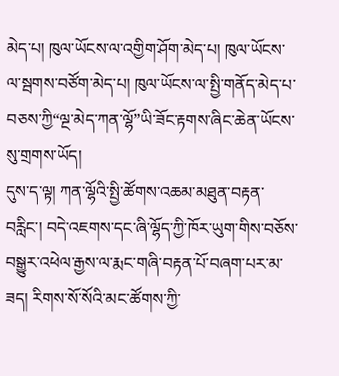མེད་པ། ཁུལ་ཡོངས་ལ་འགྱིག་ཤོག་མེད་པ། ཁུལ་ཡོངས་ལ་སྦགས་བཙོག་མེད་པ། ཁུལ་ཡོངས་ལ་སྤྱི་གནོད་མེད་པ་བཅས་ཀྱི“ལྔ་མེད་ཀན་ལྷོ”ཡི་ཟོང་རྟགས་ཞིང་ཆེན་ཡོངས་སུ་གྲགས་ཡོད།
དུས་ད་ལྟ། ཀན་ལྷོའི་སྤྱི་ཚོགས་འཆམ་མཐུན་བརྟན་བརླིང་། བདེ་འཇགས་དང་ཞི་ལྷོད་ཀྱི་ཁོར་ཡུག་གིས་བཅོས་བསྒྱུར་འཕེལ་རྒྱས་ལ་རྨང་གཞི་བརྟན་པོ་བཞག་པར་མ་ཟད། རིགས་སོ་སོའི་མང་ཚོགས་ཀྱི་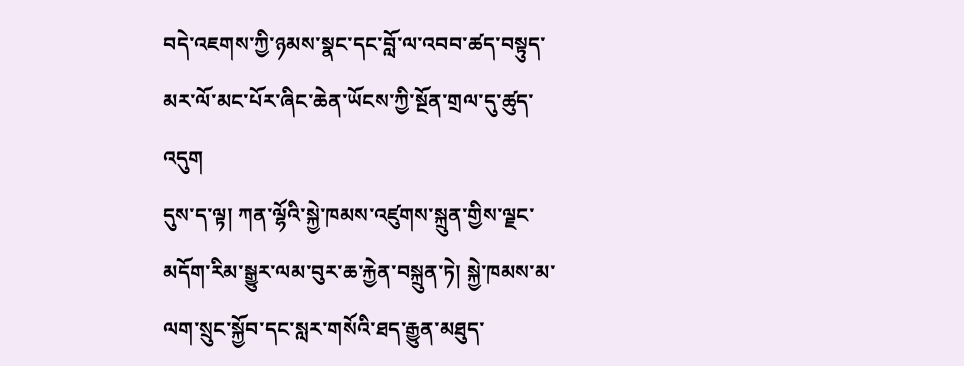བདེ་འཇགས་ཀྱི་ཉམས་སྣང་དང་བློ་ལ་འབབ་ཚད་བསྟུད་མར་ལོ་མང་པོར་ཞིང་ཆེན་ཡོངས་ཀྱི་སྔོན་གྲལ་དུ་ཚུད་འདུག
དུས་ད་ལྟ། ཀན་ལྷོའི་སྐྱེ་ཁམས་འཛུགས་སྐྲུན་གྱིས་ལྗང་མདོག་རིམ་སྒྱུར་ལམ་བུར་ཆ་རྐྱེན་བསྐྲུན་ཏེ། སྐྱེ་ཁམས་མ་ལག་སྲུང་སྐྱོབ་དང་སླར་གསོའི་ཐད་རྒྱུན་མཐུད་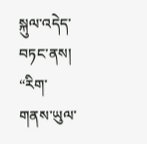སྐུལ་འདེད་བཏང་ནས། “རིག་གནས་ཡུལ་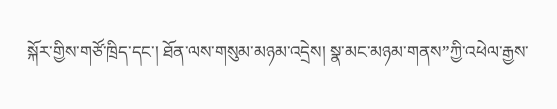སྐོར་གྱིས་གཙོ་ཁྲིད་དང་། ཐོན་ལས་གསུམ་མཉམ་འདྲེས། སྣ་མང་མཉམ་གནས”ཀྱི་འཕེལ་རྒྱས་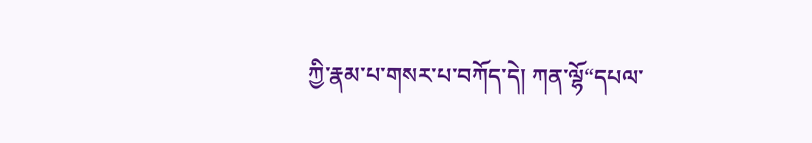ཀྱི་རྣམ་པ་གསར་པ་བཀོད་དེ། ཀན་ལྷོ“དཔལ་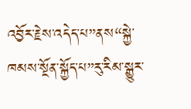འབྱོར་རྗེས་འདེད་པ”ནས“སྐྱེ་ཁམས་སྔོན་སྐྱོད་པ”རུ་རིམ་སྒྱུར་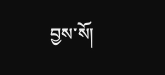བྱས་སོ།